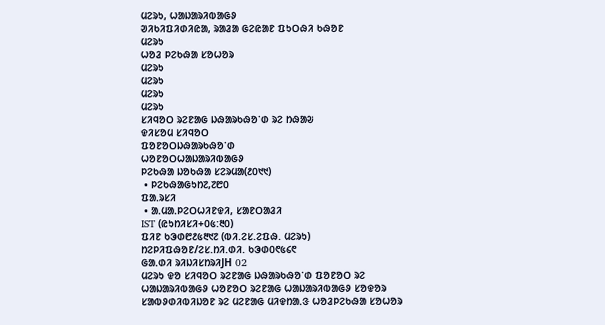ᱢᱮᱨᱩ, ᱦᱟᱡᱟᱨᱤᱵᱟᱜᱽ
ᱣᱤᱠᱤᱯᱤᱰᱤᱭᱟ, ᱨᱟᱲᱟ ᱜᱮᱭᱟᱱ ᱯᱩᱛᱷᱤ ᱠᱷᱚᱱ
ᱢᱮᱨᱩ
ᱦᱚᱲ ᱞᱮᱠᱷᱟ ᱥᱚᱦᱚᱨ
ᱢᱮᱨᱩ
ᱢᱮᱨᱩ
ᱢᱮᱨᱩ
ᱢᱮᱨᱩ
ᱥᱤᱧᱚᱛ ᱨᱮᱱᱟᱜ ᱡᱷᱟᱨᱠᱷᱚᱸᱰ ᱨᱮ ᱴᱷᱟᱶ
ᱫᱤᱥᱚᱢ ᱥᱤᱧᱚᱛ
ᱯᱚᱱᱚᱛᱡᱷᱟᱨᱠᱷᱚᱸᱰ
ᱦᱚᱱᱚᱛᱦᱟᱡᱟᱨᱤᱵᱟᱜᱽ
ᱞᱮᱠᱷᱟ ᱡᱚᱠᱷᱟ ᱥᱮᱨᱢᱟ(᱒᱐᱑᱑)
 • ᱞᱮᱠᱷᱟᱜᱩᱴ᱗,᱗᱘᱐
ᱯᱟᱹᱨᱥᱤ
 • ᱟᱹᱢᱟᱹᱞᱮᱛᱦᱤᱱᱫᱤ, ᱥᱟᱱᱛᱟᱲᱤ
IST (ᱭᱩᱴᱤᱥᱤ+᱐᱕:᱓᱐)
ᱯᱤᱱ ᱠᱳᱰ᱘᱒᱕᱓᱑᱗ (ᱵᱤ.ᱮᱥ.ᱮᱯᱷ. ᱢᱮᱨᱩ)
ᱴᱮᱞᱤᱯᱷᱚᱱ/ᱮᱥ.ᱴᱤ.ᱰᱤ. ᱠᱳᱰ᱐᱖᱕᱔᱖
ᱜᱟᱹᱰᱤ ᱨᱤᱡᱤᱥᱴᱨᱤJH 02
ᱢᱮᱨᱩ ᱫᱚ ᱥᱤᱧᱚᱛ ᱨᱮᱱᱟᱜ ᱡᱷᱟᱨᱠᱷᱚᱸᱰ ᱯᱚᱱᱚᱛ ᱨᱮ ᱦᱟᱡᱟᱨᱤᱵᱟᱜᱽ ᱦᱚᱱᱚᱛ ᱨᱮᱱᱟᱜ ᱦᱟᱡᱟᱨᱤᱵᱟᱜᱽ ᱥᱚᱫᱚᱨ ᱥᱟᱵᱽᱰᱤᱵᱤᱡᱚᱱ ᱨᱮ ᱢᱮᱱᱟᱜ ᱢᱤᱫᱴᱟᱹᱝ ᱦᱚᱲᱞᱮᱠᱷᱟ ᱥᱚᱦᱚᱨ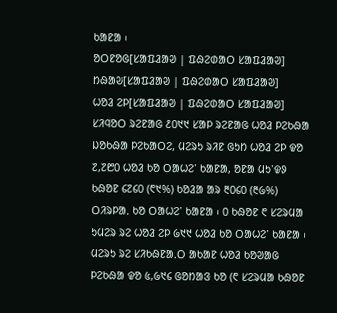ᱠᱟᱱᱟ ᱾
ᱚᱛᱱᱚᱜ[ᱥᱟᱯᱲᱟᱣ | ᱯᱷᱮᱰᱟᱛ ᱥᱟᱯᱲᱟᱣ]
ᱴᱷᱟᱶ[ᱥᱟᱯᱲᱟᱣ | ᱯᱷᱮᱰᱟᱛ ᱥᱟᱯᱲᱟᱣ]
ᱦᱚᱲ ᱮᱞ[ᱥᱟᱯᱲᱟᱣ | ᱯᱷᱮᱰᱟᱛ ᱥᱟᱯᱲᱟᱣ]
ᱥᱤᱧᱚᱛ ᱨᱮᱱᱟᱜ ᱒᱐᱑᱑ ᱥᱟᱞ ᱨᱮᱱᱟᱜ ᱦᱚᱲ ᱞᱮᱠᱷᱟ ᱡᱚᱠᱷᱟ ᱞᱮᱠᱟᱛᱮ, ᱢᱮᱨᱩ ᱨᱤᱱ ᱜᱩᱴ ᱦᱚᱲ ᱮᱞ ᱫᱚ ᱗,᱗᱘᱐ ᱦᱚᱲ ᱠᱚ ᱛᱟᱦᱮᱸ ᱠᱟᱱᱟ, ᱚᱱᱟ ᱢᱩᱸᱫᱽ ᱠᱷᱚᱱ ᱔᱗᱔᱐ (᱖᱑%) ᱠᱚᱲᱟ ᱟᱨ ᱓᱐᱔᱐ (᱓᱙%) ᱛᱤᱨᱞᱟᱹ ᱠᱚ ᱛᱟᱦᱮᱸ ᱠᱟᱱᱟ ᱾ ᱐ ᱠᱷᱚᱱ ᱖ ᱥᱮᱨᱢᱟ ᱩᱢᱮᱨ ᱨᱮ ᱦᱚᱲ ᱮᱞ ᱙᱑᱑ ᱦᱚᱲ ᱠᱚ ᱛᱟᱦᱮᱸ ᱠᱟᱱᱟ ᱾ ᱢᱮᱨᱩ ᱨᱮ ᱥᱤᱠᱷᱱᱟᱹᱛ ᱟᱠᱟᱱ ᱦᱚᱲ ᱠᱚᱣᱟᱜ ᱞᱮᱠᱷᱟ ᱫᱚ ᱕,᱙᱑᱔ ᱜᱚᱴᱟᱝ ᱠᱚ (᱖ ᱥᱮᱨᱢᱟ ᱠᱷᱚᱱ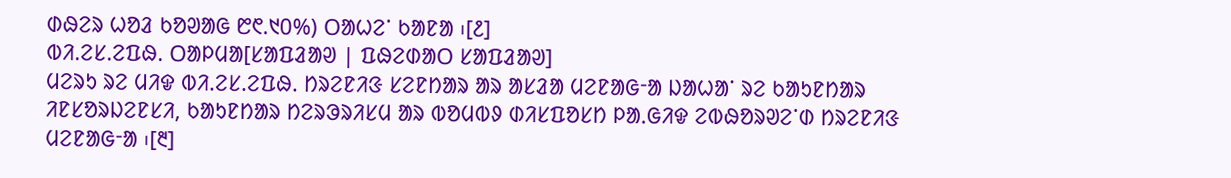ᱰᱷᱮᱨ ᱦᱚᱲ ᱠᱚᱣᱟᱜ ᱘᱖.᱑᱐%) ᱛᱟᱦᱮᱸ ᱠᱟᱱᱟ ᱾[᱒]
ᱵᱤ.ᱮᱥ.ᱮᱯᱷ. ᱛᱟᱞᱢᱟ[ᱥᱟᱯᱲᱟᱣ | ᱯᱷᱮᱰᱟᱛ ᱥᱟᱯᱲᱟᱣ]
ᱢᱮᱨᱩ ᱨᱮ ᱢᱤᱫ ᱵᱤ.ᱮᱥ.ᱮᱯᱷ. ᱴᱨᱮᱱᱤᱝ ᱥᱮᱱᱴᱟᱨ ᱟᱨ ᱟᱥᱲᱟ ᱢᱮᱱᱟᱜᱼᱟ ᱡᱟᱦᱟᱸ ᱨᱮ ᱠᱟᱩᱱᱴᱟᱨ ᱤᱱᱥᱚᱨᱡᱮᱱᱥᱤ, ᱠᱟᱩᱱᱴᱟᱨ ᱴᱮᱨᱳᱨᱤᱥᱢ ᱟᱨ ᱵᱚᱢᱵᱽ ᱰᱤᱥᱯᱚᱥᱴ ᱞᱟᱹᱜᱤᱫ ᱮᱵᱷᱚᱨᱣᱮᱸᱰ ᱴᱨᱮᱱᱤᱝ ᱢᱮᱱᱟᱜᱼᱟ ᱾[᱓]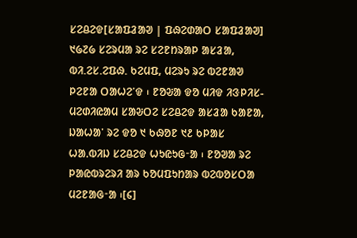ᱥᱮᱪᱮᱫ[ᱥᱟᱯᱲᱟᱣ | ᱯᱷᱮᱰᱟᱛ ᱥᱟᱯᱲᱟᱣ]
᱑᱙᱗᱙ ᱥᱮᱨᱢᱟ ᱨᱮ ᱥᱮᱱᱴᱨᱟᱞ ᱟᱥᱲᱟ, ᱵᱤ.ᱮᱥ.ᱮᱯᱷ. ᱠᱮᱢᱯ, ᱢᱮᱨᱩ ᱨᱮ ᱵᱮᱱᱟᱣ ᱞᱮᱱᱟ ᱛᱟᱦᱮᱸᱫ ᱾ ᱱᱚᱶᱟ ᱫᱚ ᱢᱤᱫ ᱤᱝᱞᱤᱥ-ᱢᱮᱰᱤᱭᱟᱢ ᱥᱟᱶᱛᱮ ᱥᱮᱪᱮᱫ ᱟᱥᱲᱟ ᱠᱟᱱᱟ, ᱡᱟᱦᱟᱸ ᱨᱮ ᱫᱚ ᱑ ᱠᱷᱚᱱ ᱑᱒ ᱠᱞᱟᱥ ᱦᱟᱹᱵᱤᱡ ᱥᱮᱪᱮᱫ ᱦᱩᱭᱩᱜᱼᱟ ᱾ ᱱᱚᱣᱟ ᱨᱮ ᱞᱟᱭᱵᱨᱮᱨᱤ ᱟᱨ ᱠᱚᱢᱯᱩᱴᱟᱨ ᱵᱮᱵᱚᱥᱛᱟ ᱢᱮᱱᱟᱜᱼᱟ ᱾[᱔]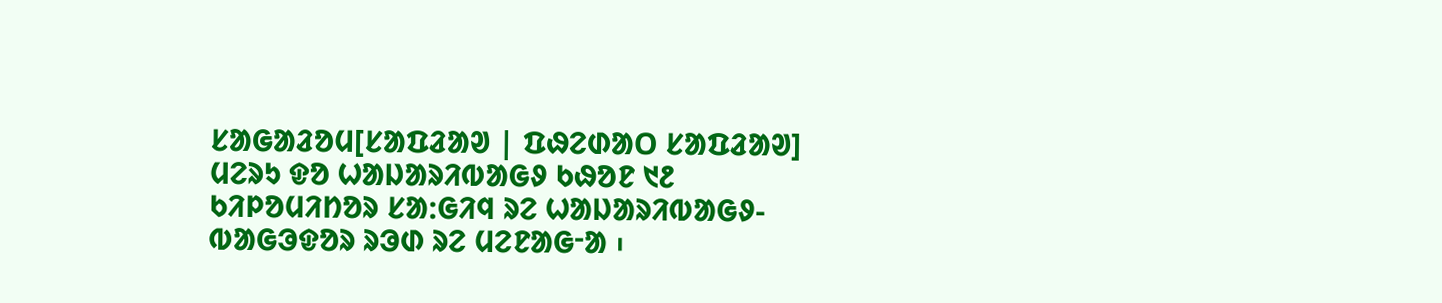ᱥᱟᱜᱟᱲᱚᱢ[ᱥᱟᱯᱲᱟᱣ | ᱯᱷᱮᱰᱟᱛ ᱥᱟᱯᱲᱟᱣ]
ᱢᱮᱨᱩ ᱫᱚ ᱦᱟᱡᱟᱨᱤᱵᱟᱜᱽ ᱠᱷᱚᱱ ᱑᱒ ᱠᱤᱞᱚᱢᱤᱴᱚᱨ ᱥᱟᱺᱜᱤᱧ ᱨᱮ ᱦᱟᱡᱟᱨᱤᱵᱟᱜᱽ-ᱵᱟᱜᱳᱫᱚᱨ ᱨᱳᱰ ᱨᱮ ᱢᱮᱱᱟᱜᱼᱟ ᱾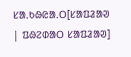ᱥᱟᱹᱠᱷᱭᱟᱹᱛ[ᱥᱟᱯᱲᱟᱣ | ᱯᱷᱮᱰᱟᱛ ᱥᱟᱯᱲᱟᱣ]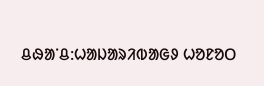ᱪᱷᱟᱸᱪ:ᱦᱟᱡᱟᱨᱤᱵᱟᱜᱽ ᱦᱚᱱᱚᱛ